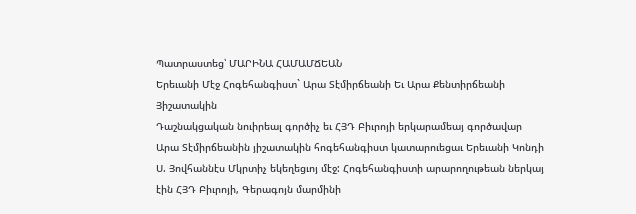Պատրաստեց՝ ՄԱՐԻՆԱ ՀԱՄԱՄՃԵԱՆ
Երեւանի Մէջ Հոգեհանգիստ` Արա Տէմիրճեանի Եւ Արա Քենտիրճեանի Յիշատակին
Դաշնակցական նուիրեալ գործիչ եւ ՀՅԴ Բիւրոյի երկարամեայ գործավար Արա Տէմիրճեանին յիշատակին հոգեհանգիստ կատարուեցաւ Երեւանի Կոնդի Ս. Յովհաննէս Մկրտիչ եկեղեցւոյ մէջ: Հոգեհանգիստի արարողութեան ներկայ էին ՀՅԴ Բիւրոյի, Գերագոյն մարմինի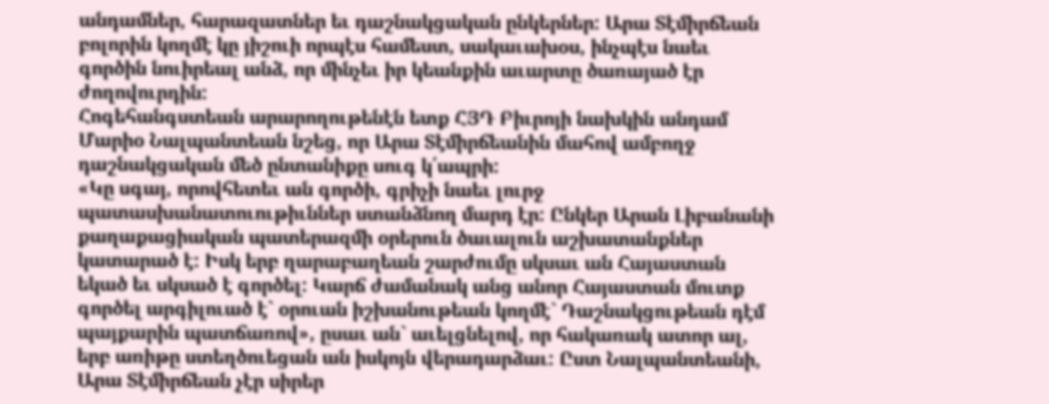անդամներ, հարազատներ եւ դաշնակցական ընկերներ: Արա Տէմիրճեան բոլորին կողմէ կը յիշուի որպէս համեստ, սակաւախօս, ինչպէս նաեւ գործին նուիրեալ անձ, որ մինչեւ իր կեանքին աւարտը ծառայած էր ժողովուրդին:
Հոգեհանգստեան արարողութենէն ետք ՀՅԴ Բիւրոյի նախկին անդամ Մարիօ Նալպանտեան նշեց, որ Արա Տէմիրճեանին մահով ամբողջ դաշնակցական մեծ ընտանիքը սուգ կ՛ապրի:
«Կը սգայ, որովհետեւ ան գործի, գրիչի նաեւ լուրջ պատասխանատուութիւններ ստանձնող մարդ էր: Ընկեր Արան Լիբանանի քաղաքացիական պատերազմի օրերուն ծաւալուն աշխատանքներ կատարած է: Իսկ երբ ղարաբաղեան շարժումը սկսաւ ան Հայաստան եկած եւ սկսած է գործել: Կարճ ժամանակ անց անոր Հայաստան մուտք գործել արգիլուած է` օրուան իշխանութեան կողմէ` Դաշնակցութեան դէմ պայքարին պատճառով», ըսաւ ան` աւելցնելով, որ հակառակ ատոր ալ, երբ առիթը ստեղծուեցան ան իսկոյն վերադարձաւ: Ըստ Նալպանտեանի, Արա Տէմիրճեան չէր սիրեր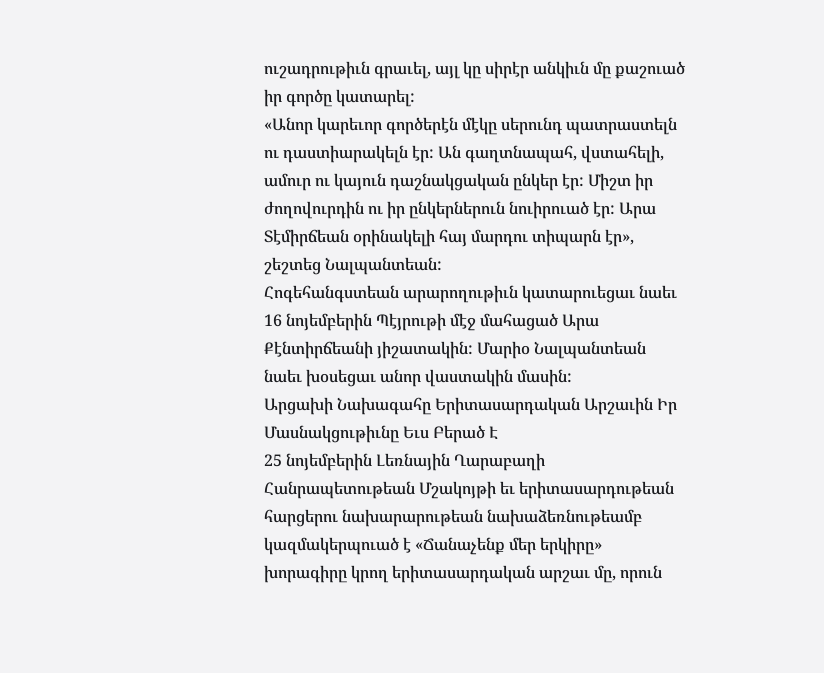ուշադրութիւն գրաւել, այլ կը սիրէր անկիւն մը քաշուած իր գործը կատարել:
«Անոր կարեւոր գործերէն մէկը սերունդ պատրաստելն ու դաստիարակելն էր: Ան գաղտնապահ, վստահելի, ամուր ու կայուն դաշնակցական ընկեր էր: Միշտ իր ժողովուրդին ու իր ընկերներուն նուիրուած էր: Արա Տէմիրճեան օրինակելի հայ մարդու տիպարն էր», շեշտեց Նալպանտեան:
Հոգեհանգստեան արարողութիւն կատարուեցաւ նաեւ 16 նոյեմբերին Պէյրութի մէջ մահացած Արա Քէնտիրճեանի յիշատակին: Մարիօ Նալպանտեան նաեւ խօսեցաւ անոր վաստակին մասին:
Արցախի Նախագահը Երիտասարդական Արշաւին Իր Մասնակցութիւնը Եւս Բերած Է
25 նոյեմբերին Լեռնային Ղարաբաղի Հանրապետութեան Մշակոյթի եւ երիտասարդութեան հարցերու նախարարութեան նախաձեռնութեամբ կազմակերպուած է «Ճանաչենք մեր երկիրը» խորագիրը կրող երիտասարդական արշաւ մը, որուն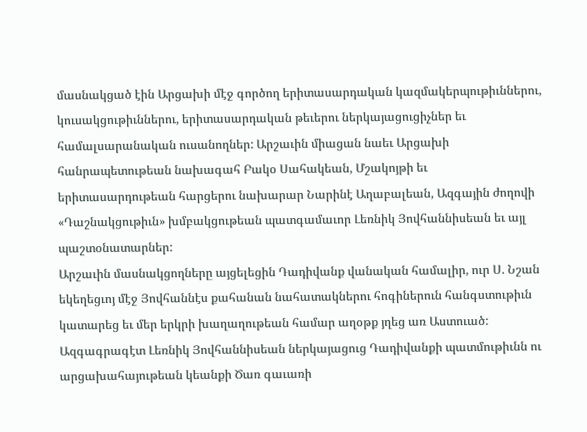մասնակցած էին Արցախի մէջ գործող երիտասարդական կազմակերպութիւններու, կուսակցութիւններու, երիտասարդական թեւերու ներկայացուցիչներ եւ համալսարանական ուսանողներ: Արշաւին միացան նաեւ Արցախի հանրապետութեան նախագահ Բակօ Սահակեան, Մշակոյթի եւ երիտասարդութեան հարցերու նախարար Նարինէ Աղաբալեան, Ազգային ժողովի «Դաշնակցութիւն» խմբակցութեան պատգամաւոր Լեռնիկ Յովհաննիսեան եւ այլ պաշտօնատարներ:
Արշաւին մասնակցողները այցելեցին Դադիվանք վանական համալիր, ուր Ս. Նշան եկեղեցւոյ մէջ Յովհաննէս քահանան նահատակներու հոգիներուն հանգստութիւն կատարեց եւ մեր երկրի խաղաղութեան համար աղօթք յղեց առ Աստուած:
Ազգագրագէտ Լեռնիկ Յովհաննիսեան ներկայացուց Դադիվանքի պատմութիւնն ու արցախահայութեան կեանքի Ծառ գաւառի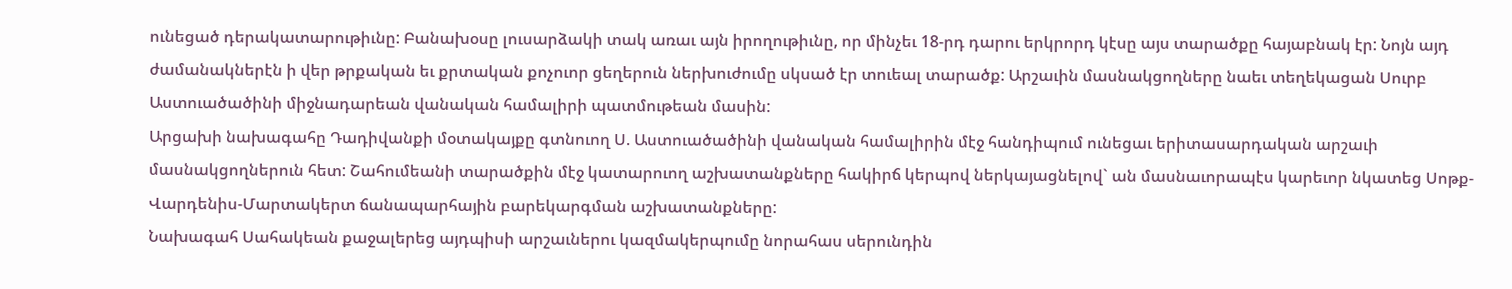ունեցած դերակատարութիւնը: Բանախօսը լուսարձակի տակ առաւ այն իրողութիւնը, որ մինչեւ 18-րդ դարու երկրորդ կէսը այս տարածքը հայաբնակ էր: Նոյն այդ ժամանակներէն ի վեր թրքական եւ քրտական քոչուոր ցեղերուն ներխուժումը սկսած էր տուեալ տարածք: Արշաւին մասնակցողները նաեւ տեղեկացան Սուրբ Աստուածածինի միջնադարեան վանական համալիրի պատմութեան մասին:
Արցախի նախագահը Դադիվանքի մօտակայքը գտնուող Ս. Աստուածածինի վանական համալիրին մէջ հանդիպում ունեցաւ երիտասարդական արշաւի մասնակցողներուն հետ: Շահումեանի տարածքին մէջ կատարուող աշխատանքները հակիրճ կերպով ներկայացնելով` ան մասնաւորապէս կարեւոր նկատեց Սոթք-Վարդենիս-Մարտակերտ ճանապարհային բարեկարգման աշխատանքները:
Նախագահ Սահակեան քաջալերեց այդպիսի արշաւներու կազմակերպումը նորահաս սերունդին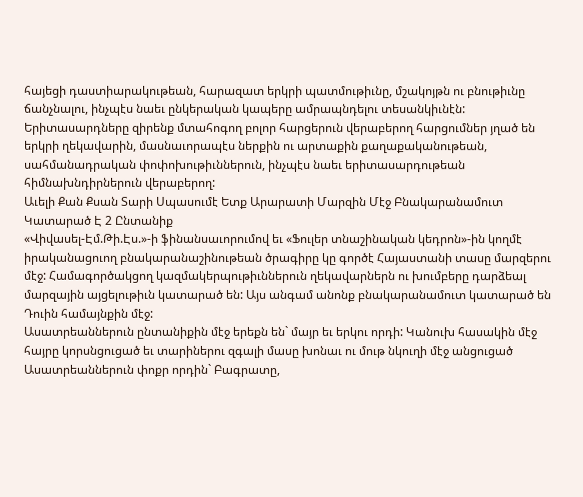հայեցի դաստիարակութեան, հարազատ երկրի պատմութիւնը, մշակոյթն ու բնութիւնը ճանչնալու, ինչպէս նաեւ ընկերական կապերը ամրապնդելու տեսանկիւնէն:
Երիտասարդները զիրենք մտահոգող բոլոր հարցերուն վերաբերող հարցումներ յղած են երկրի ղեկավարին, մասնաւորապէս ներքին ու արտաքին քաղաքականութեան, սահմանադրական փոփոխութիւններուն, ինչպէս նաեւ երիտասարդութեան հիմնախնդիրներուն վերաբերող:
Աւելի Քան Քսան Տարի Սպասումէ Ետք Արարատի Մարզին Մէջ Բնակարանամուտ Կատարած Է 2 Ընտանիք
«Վիվասել-Էմ.Թի.Էս.»-ի ֆինանսաւորումով եւ «Ֆուլեր տնաշինական կեդրոն»-ին կողմէ իրականացուող բնակարանաշինութեան ծրագիրը կը գործէ Հայաստանի տասը մարզերու մէջ: Համագործակցող կազմակերպութիւններուն ղեկավարներն ու խումբերը դարձեալ մարզային այցելութիւն կատարած են: Այս անգամ անոնք բնակարանամուտ կատարած են Դուին համայնքին մէջ:
Ասատրեաններուն ընտանիքին մէջ երեքն են` մայր եւ երկու որդի: Կանուխ հասակին մէջ հայրը կորսնցուցած եւ տարիներու զգալի մասը խոնաւ ու մութ նկուղի մէջ անցուցած Ասատրեաններուն փոքր որդին` Բագրատը,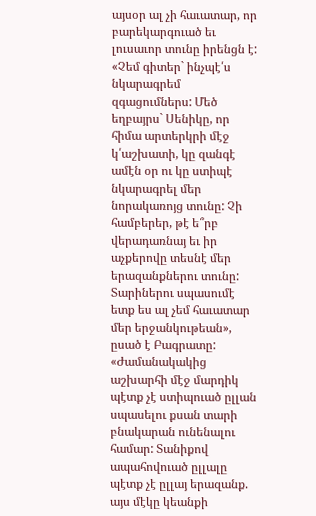այսօր ալ չի հաւատար, որ բարեկարգուած եւ լուսաւոր տունը իրենցն է:
«Չեմ գիտեր` ինչպէ՛ս նկարագրեմ զգացումներս: Մեծ եղբայրս` Սենիկը, որ հիմա արտերկրի մէջ կ՛աշխատի, կը զանգէ ամէն օր ու կը ստիպէ նկարագրել մեր նորակառոյց տունը: Չի համբերեր, թէ ե՞րբ վերադառնայ եւ իր աչքերովը տեսնէ մեր երազանքներու տունը: Տարիներու սպասումէ ետք ես ալ չեմ հաւատար մեր երջանկութեան», ըսած է Բագրատը:
«Ժամանակակից աշխարհի մէջ մարդիկ պէտք չէ ստիպուած ըլլան սպասելու քսան տարի բնակարան ունենալու համար: Տանիքով ապահովուած ըլլալը պէտք չէ ըլլայ երազանք. այս մէկը կեանքի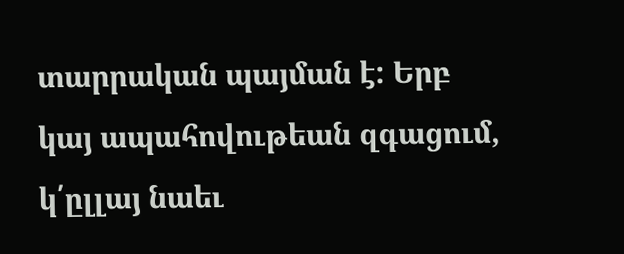տարրական պայման է: Երբ կայ ապահովութեան զգացում, կ՛ըլլայ նաեւ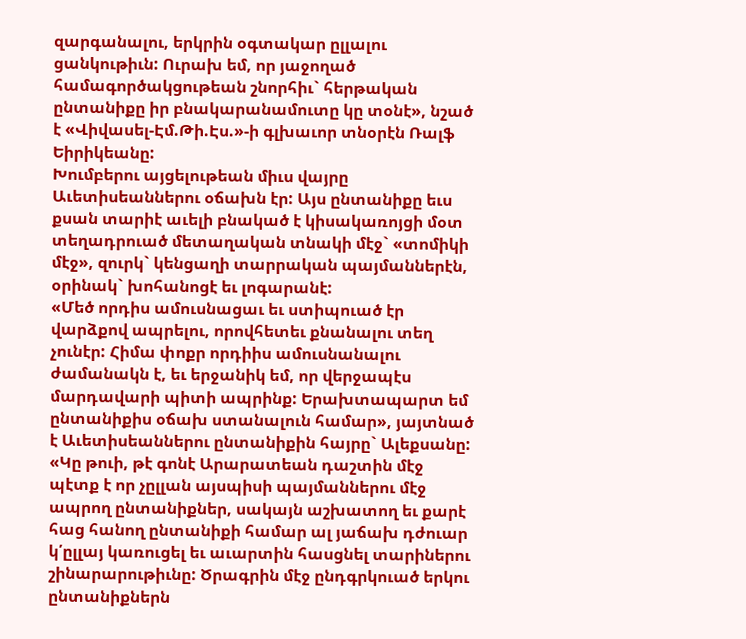զարգանալու, երկրին օգտակար ըլլալու ցանկութիւն: Ուրախ եմ, որ յաջողած համագործակցութեան շնորհիւ` հերթական ընտանիքը իր բնակարանամուտը կը տօնէ», նշած է «Վիվասել-Էմ.Թի.Էս.»-ի գլխաւոր տնօրէն Ռալֆ Եիրիկեանը:
Խումբերու այցելութեան միւս վայրը Աւետիսեաններու օճախն էր: Այս ընտանիքը եւս քսան տարիէ աւելի բնակած է կիսակառոյցի մօտ տեղադրուած մետաղական տնակի մէջ` «տոմիկի մէջ», զուրկ` կենցաղի տարրական պայմաններէն, օրինակ` խոհանոցէ եւ լոգարանէ:
«Մեծ որդիս ամուսնացաւ եւ ստիպուած էր վարձքով ապրելու, որովհետեւ քնանալու տեղ չունէր: Հիմա փոքր որդիիս ամուսնանալու ժամանակն է, եւ երջանիկ եմ, որ վերջապէս մարդավարի պիտի ապրինք: Երախտապարտ եմ ընտանիքիս օճախ ստանալուն համար», յայտնած է Աւետիսեաններու ընտանիքին հայրը` Ալեքսանը:
«Կը թուի, թէ գոնէ Արարատեան դաշտին մէջ պէտք է որ չըլլան այսպիսի պայմաններու մէջ ապրող ընտանիքներ, սակայն աշխատող եւ քարէ հաց հանող ընտանիքի համար ալ յաճախ դժուար կ՛ըլլայ կառուցել եւ աւարտին հասցնել տարիներու շինարարութիւնը: Ծրագրին մէջ ընդգրկուած երկու ընտանիքներն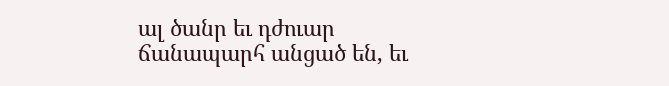ալ ծանր եւ դժուար ճանապարհ անցած են, եւ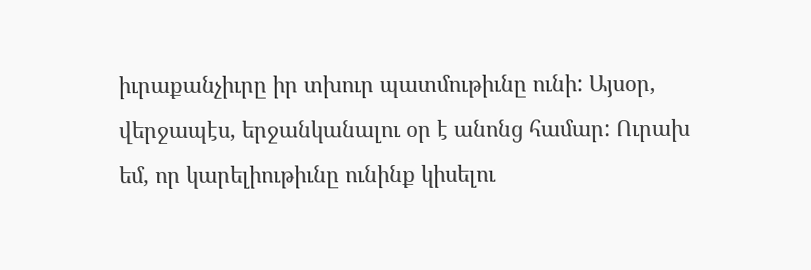իւրաքանչիւրը իր տխուր պատմութիւնը ունի: Այսօր, վերջապէս, երջանկանալու օր է անոնց համար: Ուրախ եմ, որ կարելիութիւնը ունինք կիսելու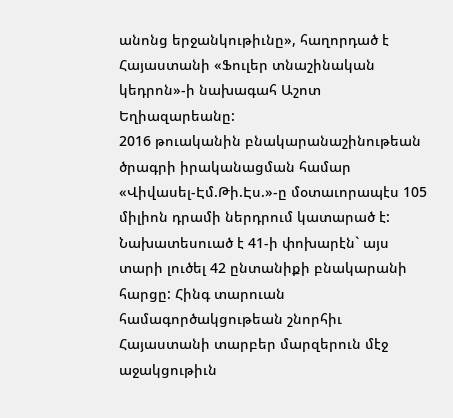անոնց երջանկութիւնը», հաղորդած է Հայաստանի «Ֆուլեր տնաշինական կեդրոն»-ի նախագահ Աշոտ Եղիազարեանը:
2016 թուականին բնակարանաշինութեան ծրագրի իրականացման համար «Վիվասել-Էմ.Թի.Էս.»-ը մօտաւորապէս 105 միլիոն դրամի ներդրում կատարած է: Նախատեսուած է 41-ի փոխարէն` այս տարի լուծել 42 ընտանիքի բնակարանի հարցը: Հինգ տարուան համագործակցութեան շնորհիւ Հայաստանի տարբեր մարզերուն մէջ աջակցութիւն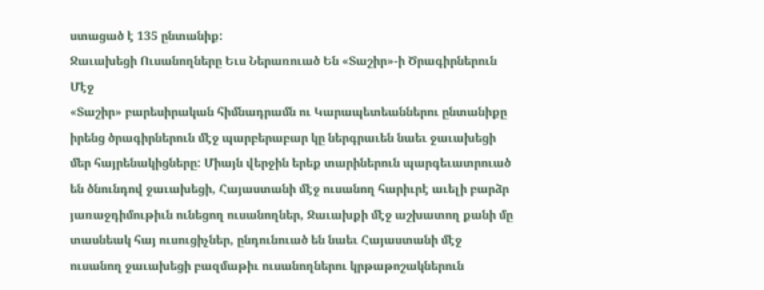ստացած է 135 ընտանիք:
Ջաւախեցի Ուսանողները Եւս Ներառուած Են «Տաշիր»-ի Ծրագիրներուն Մէջ
«Տաշիր» բարեսիրական հիմնադրամն ու Կարապետեաններու ընտանիքը իրենց ծրագիրներուն մէջ պարբերաբար կը ներգրաւեն նաեւ ջաւախեցի մեր հայրենակիցները: Միայն վերջին երեք տարիներուն պարգեւատրուած են ծնունդով ջաւախեցի, Հայաստանի մէջ ուսանող հարիւրէ աւելի բարձր յառաջդիմութիւն ունեցող ուսանողներ, Ջաւախքի մէջ աշխատող քանի մը տասնեակ հայ ուսուցիչներ, ընդունուած են նաեւ Հայաստանի մէջ ուսանող ջաւախեցի բազմաթիւ ուսանողներու կրթաթոշակներուն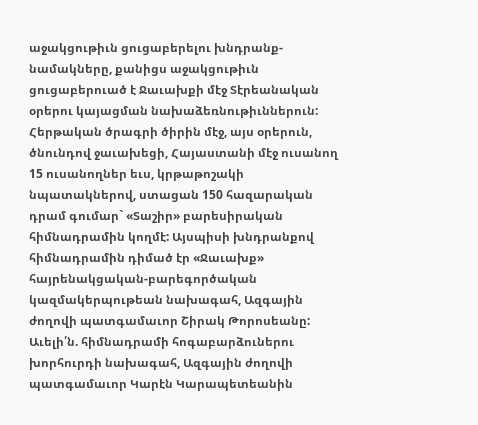աջակցութիւն ցուցաբերելու խնդրանք-նամակները, քանիցս աջակցութիւն ցուցաբերուած է Ջաւախքի մէջ Տէրեանական օրերու կայացման նախաձեռնութիւններուն:
Հերթական ծրագրի ծիրին մէջ, այս օրերուն, ծնունդով ջաւախեցի, Հայաստանի մէջ ուսանող 15 ուսանողներ եւս, կրթաթոշակի նպատակներով, ստացան 150 հազարական դրամ գումար` «Տաշիր» բարեսիրական հիմնադրամին կողմէ: Այսպիսի խնդրանքով հիմնադրամին դիմած էր «Ջաւախք» հայրենակցական-բարեգործական կազմակերպութեան նախագահ, Ազգային ժողովի պատգամաւոր Շիրակ Թորոսեանը:
Աւելի՛ն. հիմնադրամի հոգաբարձուներու խորհուրդի նախագահ, Ազգային ժողովի պատգամաւոր Կարէն Կարապետեանին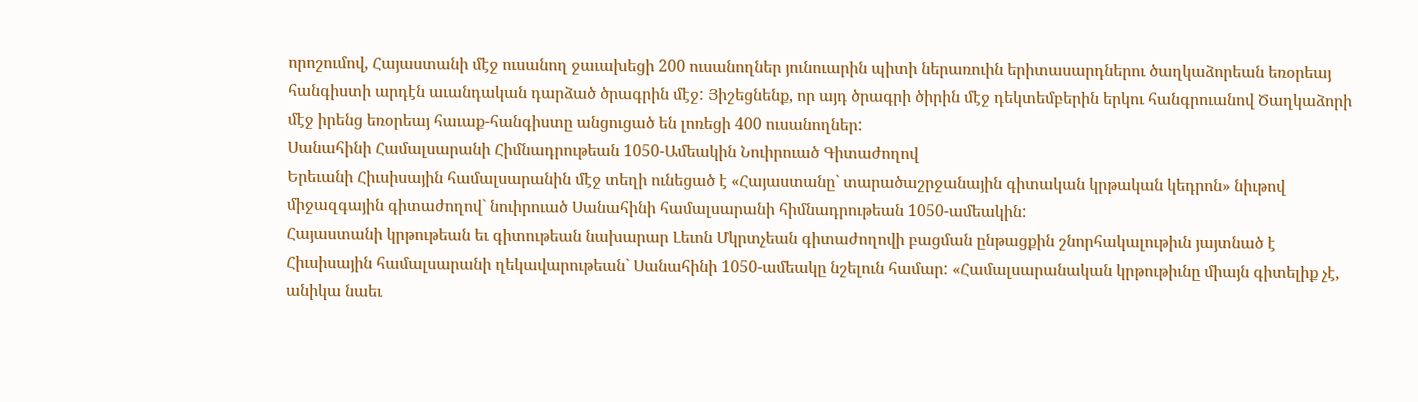որոշումով, Հայաստանի մէջ ուսանող ջաւախեցի 200 ուսանողներ յունուարին պիտի ներառուին երիտասարդներու ծաղկաձորեան եռօրեայ հանգիստի արդէն աւանդական դարձած ծրագրին մէջ: Յիշեցնենք, որ այդ ծրագրի ծիրին մէջ դեկտեմբերին երկու հանգրուանով Ծաղկաձորի մէջ իրենց եռօրեայ հաւաք-հանգիստը անցուցած են լոռեցի 400 ուսանողներ:
Սանահինի Համալսարանի Հիմնադրութեան 1050-Ամեակին Նուիրուած Գիտաժողով
Երեւանի Հիւսիսային համալսարանին մէջ տեղի ունեցած է «Հայաստանը` տարածաշրջանային գիտական կրթական կեդրոն» նիւթով միջազգային գիտաժողով` նուիրուած Սանահինի համալսարանի հիմնադրութեան 1050-ամեակին:
Հայաստանի կրթութեան եւ գիտութեան նախարար Լեւոն Մկրտչեան գիտաժողովի բացման ընթացքին շնորհակալութիւն յայտնած է Հիւսիսային համալսարանի ղեկավարութեան` Սանահինի 1050-ամեակը նշելուն համար: «Համալսարանական կրթութիւնը միայն գիտելիք չէ, անիկա նաեւ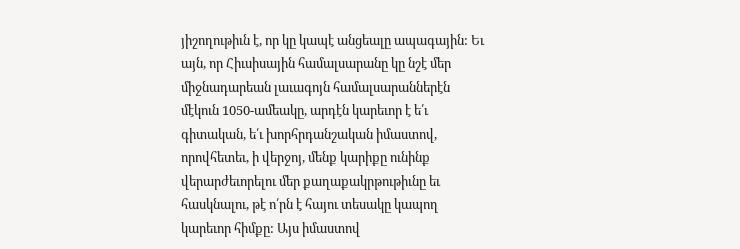յիշողութիւն է, որ կը կապէ անցեալը ապագային: Եւ այն, որ Հիւսիսային համալսարանը կը նշէ մեր միջնադարեան լաւագոյն համալսարաններէն մէկուն 1050-ամեակը, արդէն կարեւոր է ե՛ւ գիտական, ե՛ւ խորհրդանշական իմաստով, որովհետեւ, ի վերջոյ, մենք կարիքը ունինք վերարժեւորելու մեր քաղաքակրթութիւնը եւ հասկնալու, թէ ո՛րն է հայու տեսակը կապող կարեւոր հիմքը: Այս իմաստով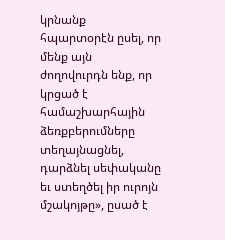կրնանք հպարտօրէն ըսել, որ մենք այն ժողովուրդն ենք, որ կրցած է համաշխարհային ձեռքբերումները տեղայնացնել, դարձնել սեփականը եւ ստեղծել իր ուրոյն մշակոյթը», ըսած է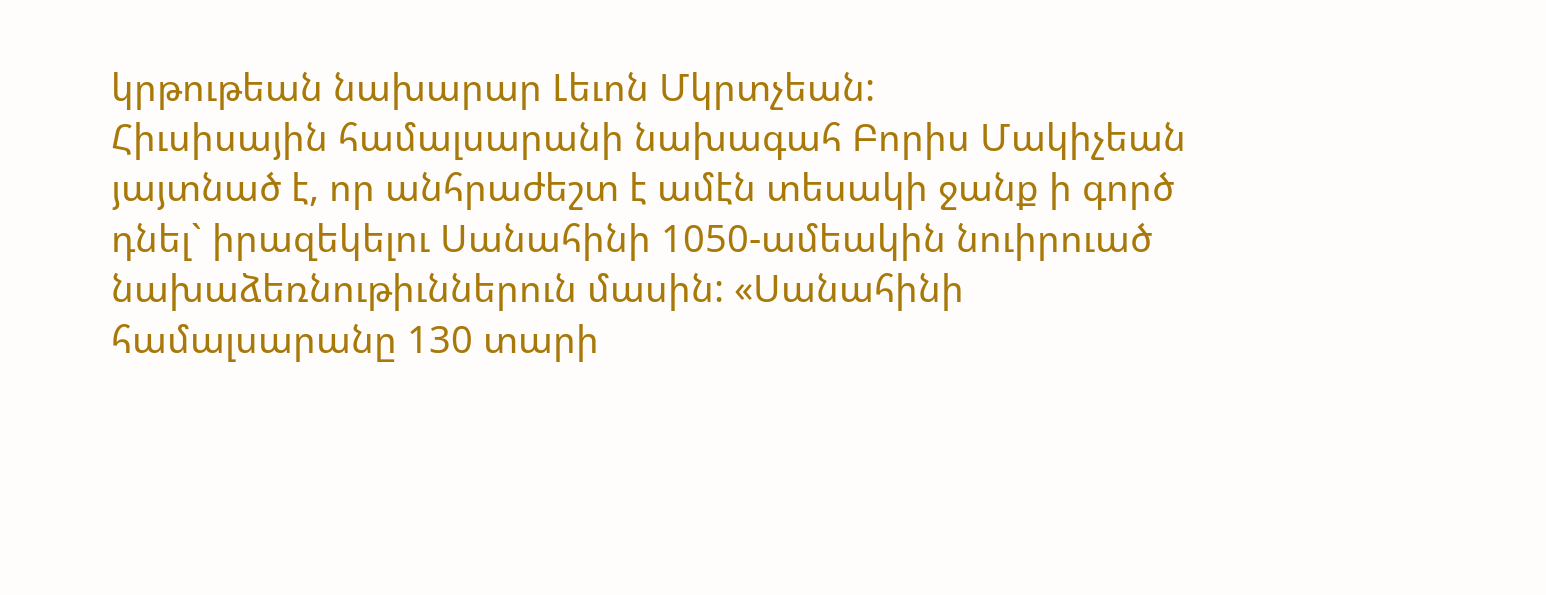կրթութեան նախարար Լեւոն Մկրտչեան:
Հիւսիսային համալսարանի նախագահ Բորիս Մակիչեան յայտնած է, որ անհրաժեշտ է ամէն տեսակի ջանք ի գործ դնել` իրազեկելու Սանահինի 1050-ամեակին նուիրուած նախաձեռնութիւններուն մասին: «Սանահինի համալսարանը 130 տարի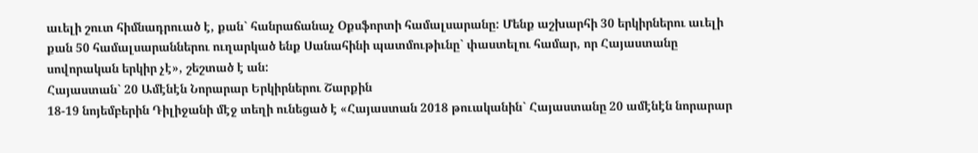աւելի շուտ հիմնադրուած է, քան` հանրաճանաչ Օքսֆորտի համալսարանը: Մենք աշխարհի 30 երկիրներու աւելի քան 50 համալսարաններու ուղարկած ենք Սանահինի պատմութիւնը` փաստելու համար, որ Հայաստանը սովորական երկիր չէ», շեշտած է ան:
Հայաստան` 20 Ամէնէն Նորարար Երկիրներու Շարքին
18-19 նոյեմբերին Դիլիջանի մէջ տեղի ունեցած է «Հայաստան 2018 թուականին` Հայաստանը 20 ամէնէն նորարար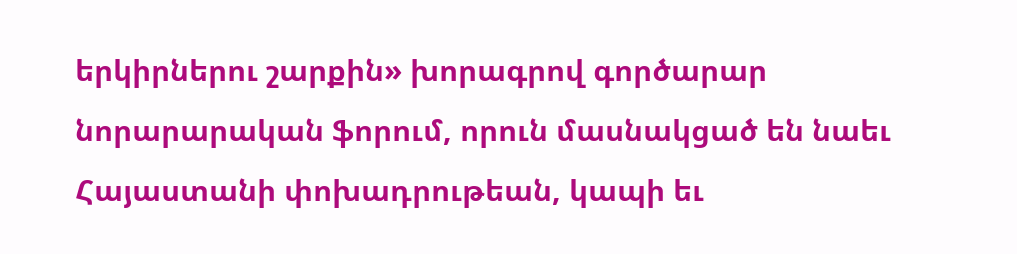երկիրներու շարքին» խորագրով գործարար նորարարական ֆորում, որուն մասնակցած են նաեւ Հայաստանի փոխադրութեան, կապի եւ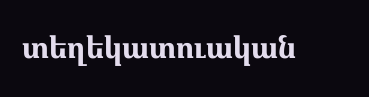տեղեկատուական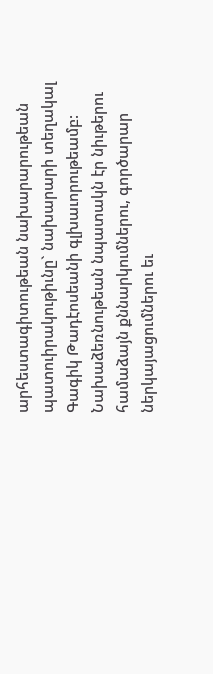արհեստագիտութեան նախարարութեան պատուիրակութիւնը` նախարարի տեղակալ Գագիկ Թադէոսեանի գլխաւորութեամբ:
Նախաձեռնութեան նպատակն էր նիւթերու համաձայն քննարկումներու, գործարար ներկայացումներու եւ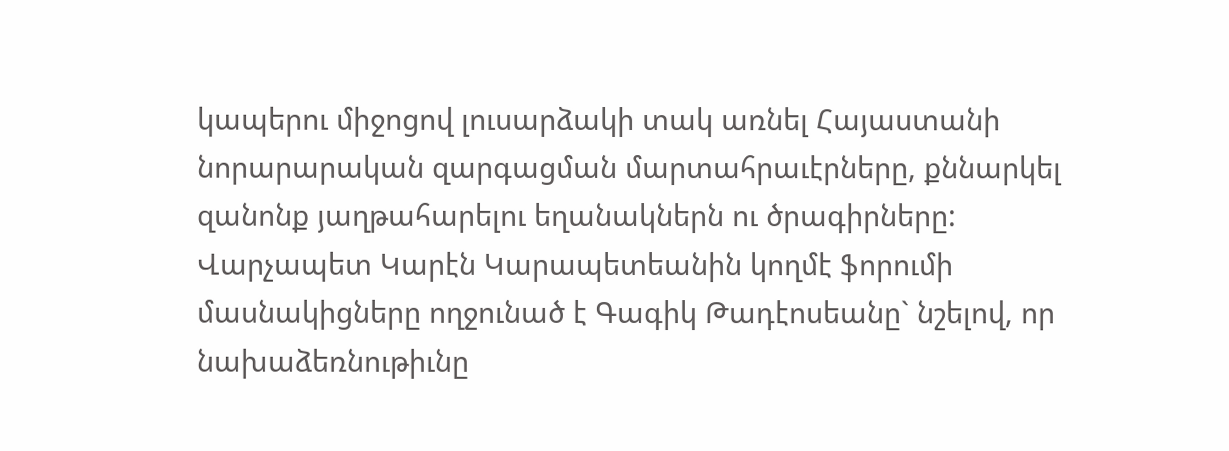կապերու միջոցով լուսարձակի տակ առնել Հայաստանի նորարարական զարգացման մարտահրաւէրները, քննարկել զանոնք յաղթահարելու եղանակներն ու ծրագիրները:
Վարչապետ Կարէն Կարապետեանին կողմէ ֆորումի մասնակիցները ողջունած է Գագիկ Թադէոսեանը` նշելով, որ նախաձեռնութիւնը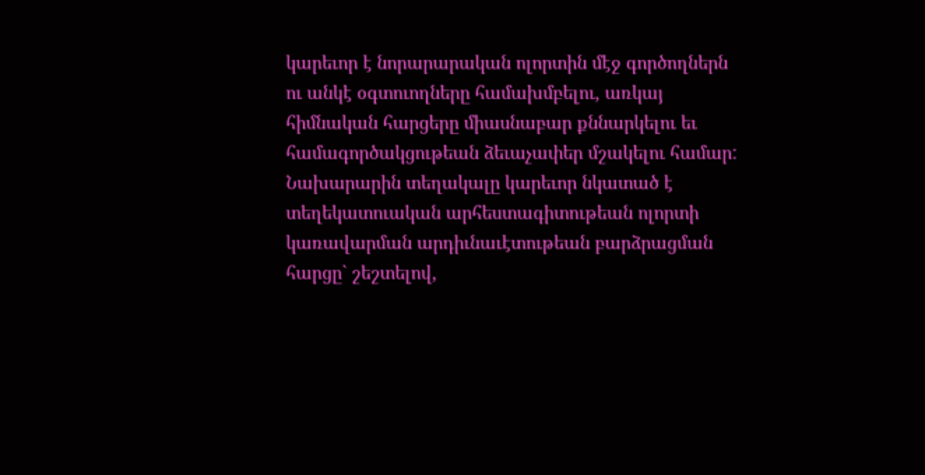կարեւոր է նորարարական ոլորտին մէջ գործողներն ու անկէ օգտուողները համախմբելու, առկայ հիմնական հարցերը միասնաբար քննարկելու եւ համագործակցութեան ձեւաչափեր մշակելու համար:
Նախարարին տեղակալը կարեւոր նկատած է տեղեկատուական արհեստագիտութեան ոլորտի կառավարման արդիւնաւէտութեան բարձրացման հարցը` շեշտելով,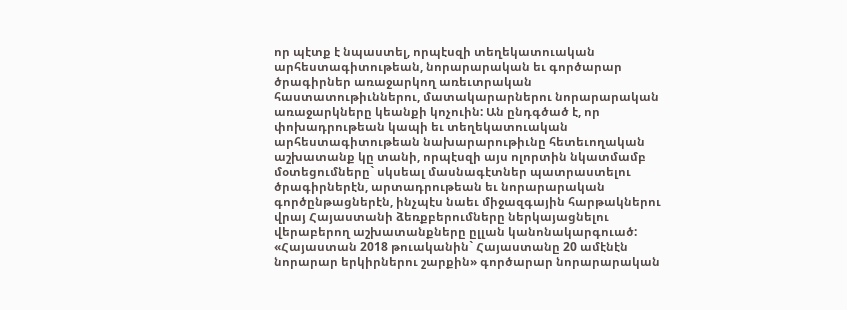որ պէտք է նպաստել, որպէսզի տեղեկատուական արհեստագիտութեան, նորարարական եւ գործարար ծրագիրներ առաջարկող առեւտրական հաստատութիւններու, մատակարարներու նորարարական առաջարկները կեանքի կոչուին: Ան ընդգծած է, որ փոխադրութեան կապի եւ տեղեկատուական արհեստագիտութեան նախարարութիւնը հետեւողական աշխատանք կը տանի, որպէսզի այս ոլորտին նկատմամբ մօտեցումները` սկսեալ մասնագէտներ պատրաստելու ծրագիրներէն, արտադրութեան եւ նորարարական գործընթացներէն, ինչպէս նաեւ միջազգային հարթակներու վրայ Հայաստանի ձեռքբերումները ներկայացնելու վերաբերող աշխատանքները ըլլան կանոնակարգուած:
«Հայաստան 2018 թուականին` Հայաստանը 20 ամէնէն նորարար երկիրներու շարքին» գործարար նորարարական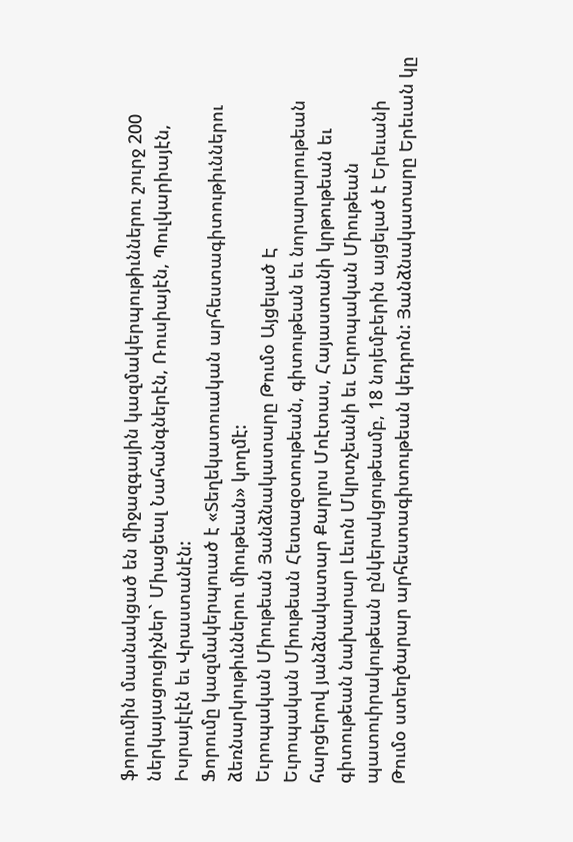ֆորումին մասնակցած են միջազգային կազմակերպութիւններու շուրջ 200 ներկայացուցիչներ` Միացեալ Նահանգներէն, Ռուսիայէն, Պուլկարիայէն, Իսրայէլէն եւ Վրաստանէն:
Ֆորումը կազմակերպուած է «Տեղեկատուական արհեստագիտութիւններու ձեռնարկութիւններու միութեան» կողմէ:
Եւրոպական Միութեան Յանձնակատարը Թումօ Այցելած Է
Եւրոպական Միութեան Հետազօտութեան, գիտութեան եւ նորարարութեան հարցերով յանձնակատար Քարլոս Մոէտաս, Հայաստանի կրթութեան եւ գիտութեան նախարար Լեւոն Մկրտչեանի եւ Եւրոպական Միութեան պատուիրակութեան ընկերակցութեամբ, 18 նոյեմբերին այցելած է Երեւանի Թումօ ստեղծարար արհեստագիտութեան կեդրոն: Յանձնակատարը Երեւան կը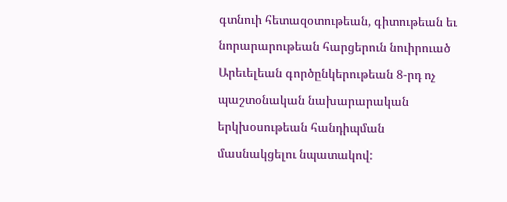գտնուի հետազօտութեան, գիտութեան եւ նորարարութեան հարցերուն նուիրուած Արեւելեան գործընկերութեան 8-րդ ոչ պաշտօնական նախարարական երկխօսութեան հանդիպման մասնակցելու նպատակով: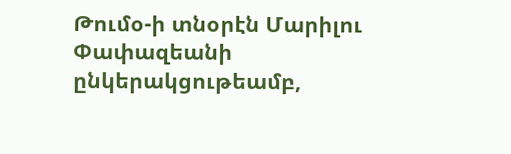Թումօ-ի տնօրէն Մարիլու Փափազեանի ընկերակցութեամբ,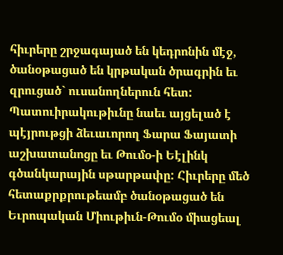հիւրերը շրջագայած են կեդրոնին մէջ, ծանօթացած են կրթական ծրագրին եւ զրուցած` ուսանողներուն հետ:
Պատուիրակութիւնը նաեւ այցելած է պէյրութցի ձեւաւորող Ֆարա Ֆայատի աշխատանոցը եւ Թումօ-ի Եէլինկ գծանկարային սթարթափը: Հիւրերը մեծ հետաքրքրութեամբ ծանօթացած են Եւրոպական Միութիւն-Թումօ միացեալ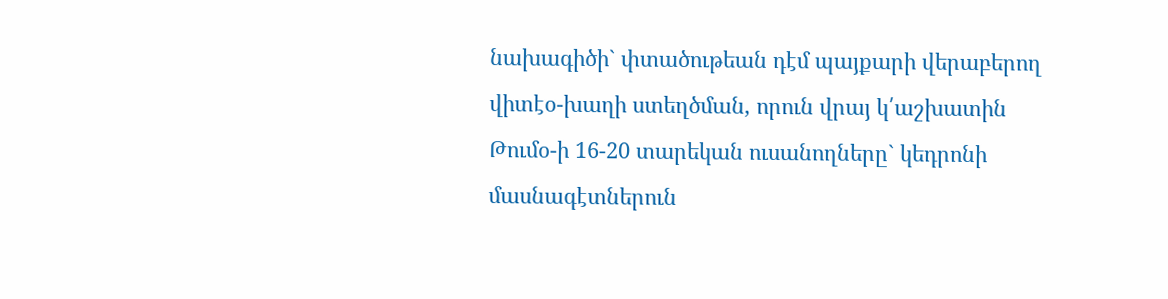նախագիծի` փտածութեան դէմ պայքարի վերաբերող վիտէօ-խաղի ստեղծման, որուն վրայ կ՛աշխատին Թումօ-ի 16-20 տարեկան ուսանողները` կեդրոնի մասնագէտներուն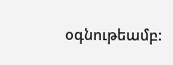օգնութեամբ: